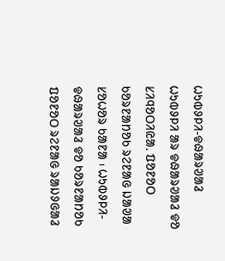ᱦᱩᱵᱽᱞᱤ-ᱫᱷᱟᱨᱣᱟᱲ
ᱦᱩᱵᱽᱞᱤ ᱟᱨ ᱫᱷᱟᱨᱣᱟᱲ ᱫᱚ ᱥᱤᱧᱚᱛᱤᱭᱟᱹ ᱯᱚᱱᱚᱛ ᱠᱚᱨᱱᱟᱴᱚᱠ ᱨᱮᱱᱟᱜ ᱡᱟᱣᱟ ᱥᱚᱦᱚᱨ ᱠᱟᱱᱟ ᱾ ᱦᱩᱵᱽᱞᱤ-ᱫᱷᱟᱨᱣᱟᱲ ᱫᱚ ᱠᱚᱨᱱᱟᱴᱚᱠ ᱯᱚᱱᱚᱛ ᱨᱮᱱᱟᱜ ᱨᱟᱡᱽᱜᱟᱲ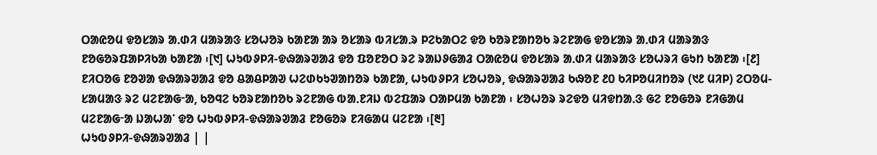ᱛᱟᱭᱚᱢ ᱫᱚᱥᱟᱨ ᱟᱹᱰᱤ ᱢᱟᱨᱟᱝ ᱥᱚᱦᱚᱨ ᱠᱟᱱᱟ ᱟᱨ ᱚᱥᱟᱨ ᱵᱤᱥᱟᱹᱨ ᱞᱮᱠᱟᱛᱮ ᱫᱚ ᱠᱚᱨᱱᱟᱴᱚᱠ ᱨᱮᱱᱟᱜ ᱫᱚᱥᱟᱨ ᱟᱹᱰᱤ ᱢᱟᱨᱟᱝ ᱱᱚᱜᱚᱨᱯᱟᱞᱤᱠᱟ ᱠᱟᱱᱟ ᱾[᱑] ᱦᱩᱵᱽᱞᱤ-ᱫᱷᱟᱨᱣᱟᱲ ᱫᱚ ᱯᱚᱱᱚᱛ ᱨᱮ ᱨᱟᱡᱽᱜᱟᱲ ᱛᱟᱭᱚᱢ ᱫᱚᱥᱟᱨ ᱟᱹᱰᱤ ᱢᱟᱨᱟᱝ ᱥᱚᱦᱨᱤ ᱜᱩᱴ ᱠᱟᱱᱟ ᱾[᱒] ᱱᱤᱛᱚᱜ ᱱᱚᱣᱟ ᱫᱷᱟᱨᱣᱟᱲ ᱫᱚ ᱪᱟᱪᱞᱟᱣ ᱦᱮᱰᱠᱩᱣᱟᱴᱚᱨ ᱠᱟᱱᱟ, ᱦᱩᱵᱽᱞᱤ ᱥᱚᱦᱚᱨ, ᱫᱷᱟᱨᱣᱟᱲ ᱠᱷᱚᱱ ᱒᱐ ᱠᱤᱞᱚᱢᱤᱴᱚᱨ (᱑᱒ ᱢᱤᱞ) ᱮᱛᱚᱢ-ᱥᱟᱢᱟᱝ ᱨᱮ ᱢᱮᱱᱟᱜᱼᱟ, ᱠᱚᱧᱮ ᱠᱚᱨᱱᱟᱴᱚᱠ ᱨᱮᱱᱟᱜ ᱵᱟᱹᱱᱤᱡ ᱵᱮᱯᱟᱨ ᱛᱟᱞᱢᱟ ᱠᱟᱱᱟ ᱾ ᱥᱚᱦᱚᱨ ᱨᱮᱫᱚ ᱢᱤᱫᱴᱟᱹᱝ ᱜᱮ ᱱᱚᱜᱚᱨ ᱱᱤᱜᱟᱢ ᱢᱮᱱᱟᱜᱼᱟ ᱡᱟᱦᱟᱸ ᱫᱚ ᱦᱩᱵᱽᱞᱤ-ᱫᱷᱟᱨᱣᱟᱲ ᱱᱚᱜᱚᱨ ᱱᱤᱜᱟᱢ ᱢᱮᱱᱟ ᱾[᱓]
ᱦᱩᱵᱽᱞᱤ-ᱫᱷᱟᱨᱣᱟᱲ | |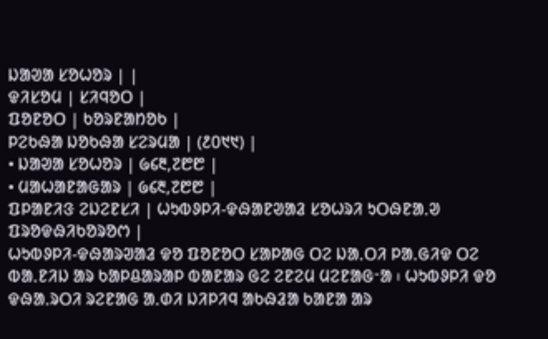ᱡᱟᱣᱟ ᱥᱚᱦᱚᱨ | |
ᱫᱤᱥᱚᱢ | ᱥᱤᱧᱚᱛ |
ᱯᱚᱱᱚᱛ | ᱠᱚᱨᱱᱟᱴᱚᱠ |
ᱞᱮᱠᱷᱟ ᱡᱚᱠᱷᱟ ᱥᱮᱨᱢᱟ | (᱒᱐᱑᱑) |
• ᱡᱟᱣᱟ ᱥᱚᱦᱚᱨ | ᱙᱔᱓,᱗᱘᱘ |
• ᱢᱟᱦᱟᱱᱟᱜᱟᱨ | ᱙᱔᱓,᱗᱘᱘ |
ᱯᱞᱟᱱᱤᱝ ᱮᱡᱮᱱᱥᱤ | ᱦᱩᱵᱽᱞᱤ-ᱫᱷᱟᱱᱣᱟᱲ ᱥᱚᱦᱨᱤ ᱩᱛᱷᱱᱟᱹᱣ ᱯᱨᱚᱫᱷᱤᱠᱚᱨᱚᱬ |
ᱦᱩᱵᱽᱞᱤ-ᱫᱷᱟᱨᱣᱟᱲ ᱫᱚ ᱯᱚᱱᱚᱛ ᱥᱟᱞᱟᱜ ᱛᱮ ᱡᱟᱹᱛᱤ ᱞᱟᱹᱜᱤᱫ ᱛᱮ ᱵᱟᱹᱱᱤᱡ ᱟᱨ ᱠᱟᱞᱪᱟᱨᱟᱞ ᱵᱟᱱᱟᱨ ᱜᱮ ᱮᱱᱮᱢ ᱢᱮᱱᱟᱜᱼᱟ ᱾ ᱦᱩᱵᱽᱞᱤ ᱫᱚ ᱫᱷᱟᱹᱨᱛᱤ ᱨᱮᱱᱟᱜ ᱟᱹᱰᱤ ᱡᱤᱞᱤᱧ ᱟᱠᱷᱲᱟ ᱠᱟᱱᱟ ᱟᱨ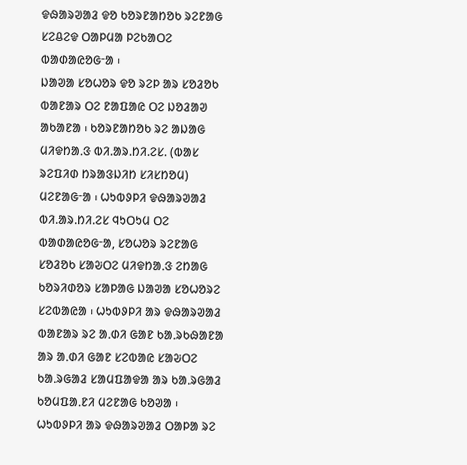ᱫᱷᱟᱨᱣᱟᱲ ᱫᱚ ᱠᱚᱨᱱᱟᱴᱚᱠ ᱨᱮᱱᱟᱜ ᱥᱮᱪᱮᱫ ᱛᱟᱞᱢᱟ ᱞᱮᱠᱟᱛᱮ ᱵᱟᱰᱟᱭᱚᱜᱼᱟ ᱾
ᱡᱟᱣᱟ ᱥᱚᱦᱚᱨ ᱫᱚ ᱨᱮᱞ ᱟᱨ ᱥᱚᱲᱚᱠ ᱵᱟᱱᱟᱨ ᱛᱮ ᱱᱟᱯᱟᱭ ᱛᱮ ᱡᱚᱲᱟᱣ ᱟᱠᱟᱱᱟ ᱾ ᱠᱚᱨᱱᱟᱴᱚᱠ ᱨᱮ ᱟᱡᱟᱜ ᱢᱤᱫᱴᱟᱹᱝ ᱵᱤ.ᱟᱨ.ᱴᱤ.ᱮᱥ. (ᱵᱟᱥ ᱨᱮᱯᱤᱰ ᱴᱨᱟᱝᱡᱤᱴ ᱥᱤᱥᱴᱚᱢ) ᱢᱮᱱᱟᱜᱼᱟ ᱾ ᱦᱩᱵᱽᱞᱤ ᱫᱷᱟᱨᱣᱟᱲ ᱵᱤ.ᱟᱨ.ᱴᱤ.ᱮᱥ ᱧᱩᱛᱩᱢ ᱛᱮ ᱵᱟᱰᱟᱭᱚᱜᱼᱟ, ᱥᱚᱦᱚᱨ ᱨᱮᱱᱟᱜ ᱥᱚᱲᱚᱠ ᱥᱟᱶᱛᱮ ᱢᱤᱫᱴᱟᱹᱝ ᱮᱴᱟᱜ ᱠᱚᱨᱤᱰᱚᱨ ᱥᱟᱞᱟᱜ ᱡᱟᱣᱟ ᱥᱚᱦᱚᱨᱮ ᱥᱮᱵᱟᱭᱟ ᱾ ᱦᱩᱵᱽᱞᱤ ᱟᱨ ᱫᱷᱟᱨᱣᱟᱲ ᱵᱟᱱᱟᱨ ᱨᱮ ᱟᱹᱰᱤ ᱜᱟᱱ ᱠᱟᱹᱨᱠᱷᱟᱱᱟ ᱟᱨ ᱟᱹᱰᱤ ᱜᱟᱱ ᱥᱮᱵᱟᱭ ᱥᱟᱶᱛᱮ ᱠᱟᱹᱨᱜᱟᱲ ᱥᱟᱢᱯᱟᱫᱟ ᱟᱨ ᱠᱟᱹᱨᱜᱟᱲ ᱠᱚᱢᱯᱟᱹᱱᱤ ᱢᱮᱱᱟᱜ ᱠᱚᱣᱟ ᱾ ᱦᱩᱵᱽᱞᱤ ᱟᱨ ᱫᱷᱟᱨᱣᱟᱲ ᱛᱟᱞᱟ ᱨᱮ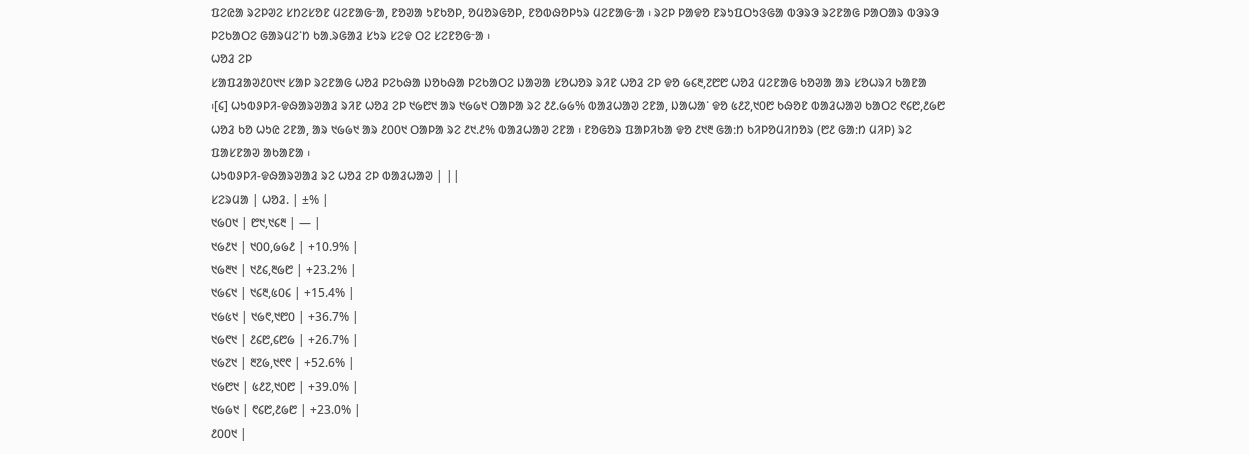ᱯᱮᱭᱟ ᱨᱮᱞᱣᱮ ᱥᱴᱮᱥᱚᱱ ᱢᱮᱱᱟᱜᱼᱟ, ᱱᱚᱣᱟ ᱩᱱᱠᱚᱞ, ᱚᱢᱚᱨᱜᱚᱞ, ᱱᱚᱵᱷᱚᱞᱩᱨ ᱢᱮᱱᱟᱜᱼᱟ ᱾ ᱨᱮᱞ ᱞᱟᱫᱚ ᱱᱨᱩᱯᱛᱩᱝᱜᱟ ᱵᱳᱨᱳ ᱨᱮᱱᱟᱜ ᱞᱟᱛᱟᱨ ᱵᱳᱨᱳ ᱞᱮᱠᱟᱛᱮ ᱜᱟᱨᱢᱮᱸᱴ ᱠᱟᱹᱨᱜᱟᱲ ᱥᱩᱨ ᱥᱮᱫ ᱛᱮ ᱥᱮᱱᱚᱜᱼᱟ ᱾
ᱦᱚᱲ ᱮᱞ
ᱥᱟᱯᱲᱟᱣ᱒᱐᱑᱑ ᱥᱟᱞ ᱨᱮᱱᱟᱜ ᱦᱚᱲ ᱞᱮᱠᱷᱟ ᱡᱚᱠᱷᱟ ᱞᱮᱠᱟᱛᱮ ᱡᱟᱣᱟ ᱥᱚᱦᱚᱨ ᱨᱤᱱ ᱦᱚᱲ ᱮᱞ ᱫᱚ ᱙᱔᱓,᱗᱘᱘ ᱦᱚᱲ ᱢᱮᱱᱟᱜ ᱠᱚᱣᱟ ᱟᱨ ᱥᱚᱦᱨᱤ ᱠᱟᱱᱟ ᱾[᱔] ᱦᱩᱵᱽᱞᱤ-ᱫᱷᱟᱨᱣᱟᱲ ᱨᱤᱱ ᱦᱚᱲ ᱮᱞ ᱑᱙᱘᱑ ᱟᱨ ᱑᱙᱙᱑ ᱛᱟᱞᱟ ᱨᱮ ᱒᱒.᱙᱙% ᱵᱟᱲᱦᱟᱣ ᱮᱱᱟ, ᱡᱟᱦᱟᱸ ᱫᱚ ᱕᱒᱗,᱑᱐᱘ ᱠᱷᱚᱱ ᱵᱟᱲᱦᱟᱣ ᱠᱟᱛᱮ ᱖᱔᱘,᱒᱙᱘ ᱦᱚᱲ ᱠᱚ ᱦᱩᱭ ᱮᱱᱟ, ᱟᱨ ᱑᱙᱙᱑ ᱟᱨ ᱒᱐᱐᱑ ᱛᱟᱞᱟ ᱨᱮ ᱒᱑.᱒% ᱵᱟᱲᱦᱟᱣ ᱮᱱᱟ ᱾ ᱱᱚᱜᱚᱨ ᱯᱟᱞᱤᱠᱟ ᱫᱚ ᱒᱑᱓ ᱜᱟᱺᱴ ᱠᱤᱞᱚᱢᱤᱴᱚᱨ (᱘᱒ ᱜᱟᱺᱴ ᱢᱤᱞ) ᱨᱮ ᱯᱟᱥᱱᱟᱣ ᱟᱠᱟᱱᱟ ᱾
ᱦᱩᱵᱽᱞᱤ-ᱫᱷᱟᱨᱣᱟᱲ ᱨᱮ ᱦᱚᱲ ᱮᱞ ᱵᱟᱲᱦᱟᱣ | ||
ᱥᱮᱨᱢᱟ | ᱦᱚᱲ. | ±% |
᱑᱙᱐᱑ | ᱘᱑,᱑᱔᱓ | — |
᱑᱙᱒᱑ | ᱑᱐᱐,᱙᱙᱒ | +10.9% |
᱑᱙᱓᱑ | ᱑᱒᱔,᱓᱙᱘ | +23.2% |
᱑᱙᱔᱑ | ᱑᱔᱓,᱕᱐᱔ | +15.4% |
᱑᱙᱕᱑ | ᱑᱙᱖,᱑᱘᱐ | +36.7% |
᱑᱙᱖᱑ | ᱒᱔᱘,᱔᱘᱙ | +26.7% |
᱑᱙᱗᱑ | ᱓᱗᱙,᱑᱖᱖ | +52.6% |
᱑᱙᱘᱑ | ᱕᱒᱗,᱑᱐᱘ | +39.0% |
᱑᱙᱙᱑ | ᱖᱔᱘,᱒᱙᱘ | +23.0% |
᱒᱐᱐᱑ |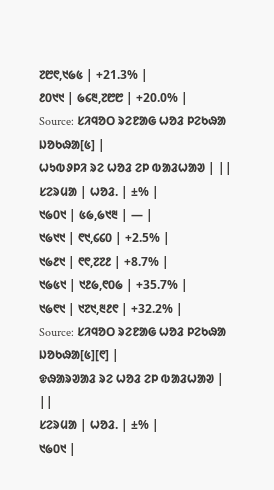᱗᱘᱖,᱑᱙᱕ | +21.3% |
᱒᱐᱑᱑ | ᱙᱔᱓,᱗᱘᱘ | +20.0% |
Source: ᱥᱤᱧᱚᱛ ᱨᱮᱱᱟᱜ ᱦᱚᱲ ᱞᱮᱠᱷᱟ ᱡᱚᱠᱷᱟ[᱕] |
ᱦᱩᱵᱽᱞᱤ ᱨᱮ ᱦᱚᱲ ᱮᱞ ᱵᱟᱲᱦᱟᱣ | ||
ᱥᱮᱨᱢᱟ | ᱦᱚᱲ. | ±% |
᱑᱙᱐᱑ | ᱕᱙,᱙᱑᱓ | — |
᱑᱙᱑᱑ | ᱖᱑,᱔᱔᱐ | +2.5% |
᱑᱙᱒᱑ | ᱖᱖,᱗᱗᱒ | +8.7% |
᱑᱙᱕᱑ | ᱑᱒᱙,᱖᱐᱙ | +35.7% |
᱑᱙᱖᱑ | ᱑᱗᱑,᱓᱒᱖ | +32.2% |
Source: ᱥᱤᱧᱚᱛ ᱨᱮᱱᱟᱜ ᱦᱚᱲ ᱞᱮᱠᱷᱟ ᱡᱚᱠᱷᱟ[᱕][᱖] |
ᱫᱷᱟᱨᱣᱟᱲ ᱨᱮ ᱦᱚᱲ ᱮᱞ ᱵᱟᱲᱦᱟᱣ | ||
ᱥᱮᱨᱢᱟ | ᱦᱚᱲ. | ±% |
᱑᱙᱐᱑ |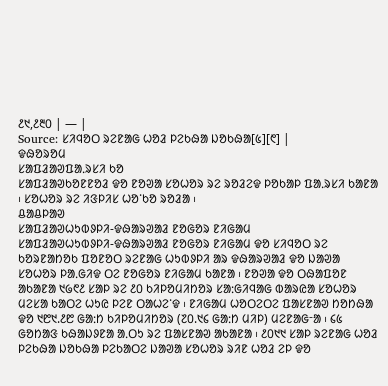᱒᱑,᱒᱓᱐ | — |
Source: ᱥᱤᱧᱚᱛ ᱨᱮᱱᱟᱜ ᱦᱚᱲ ᱞᱮᱠᱷᱟ ᱡᱚᱠᱷᱟ[᱕][᱖] |
ᱫᱷᱚᱨᱚᱢ
ᱥᱟᱯᱲᱟᱣᱯᱟᱹᱨᱥᱤ ᱠᱚ
ᱥᱟᱯᱲᱟᱣᱠᱚᱱᱱᱚᱲ ᱫᱚ ᱱᱚᱣᱟ ᱥᱚᱦᱚᱨ ᱨᱮ ᱨᱚᱲᱮᱫ ᱞᱚᱠᱟᱞ ᱯᱟᱹᱨᱥᱤ ᱠᱟᱱᱟ ᱾ ᱥᱚᱦᱚᱨ ᱨᱮ ᱤᱝᱞᱤᱥ ᱦᱚᱸᱠᱚ ᱨᱚᱲᱟ ᱾
ᱪᱟᱪᱞᱟᱣ
ᱥᱟᱯᱲᱟᱣᱦᱩᱵᱽᱞᱤ-ᱫᱷᱟᱨᱣᱟᱲ ᱱᱚᱜᱚᱨ ᱱᱤᱜᱟᱢ
ᱥᱟᱯᱲᱟᱣᱦᱩᱵᱽᱞᱤ-ᱫᱷᱟᱨᱣᱟᱲ ᱱᱚᱜᱚᱨ ᱱᱤᱜᱟᱢ ᱫᱚ ᱥᱤᱧᱚᱛ ᱨᱮ ᱠᱚᱨᱱᱟᱴᱚᱠ ᱯᱚᱱᱚᱛ ᱨᱮᱱᱟᱜ ᱦᱩᱵᱽᱞᱤ ᱟᱨ ᱫᱷᱟᱨᱣᱟᱲ ᱫᱚ ᱡᱟᱣᱟ ᱥᱚᱦᱚᱨ ᱞᱟᱹᱜᱤᱫ ᱛᱮ ᱱᱚᱜᱚᱨ ᱱᱤᱜᱟᱢ ᱠᱟᱱᱟ ᱾ ᱱᱚᱣᱟ ᱫᱚ ᱛᱷᱟᱯᱚᱱ ᱟᱠᱟᱱᱟ ᱑᱙᱖᱒ ᱥᱟᱞ ᱨᱮ ᱒᱐ ᱠᱤᱞᱚᱢᱤᱴᱚᱨ ᱥᱟᱺᱜᱤᱧᱟᱜ ᱵᱟᱨᱭᱟ ᱥᱚᱦᱚᱨ ᱢᱮᱥᱟ ᱠᱟᱛᱮ ᱦᱩᱭ ᱞᱮᱱ ᱛᱟᱦᱮᱸᱫ ᱾ ᱱᱤᱜᱟᱢ ᱦᱚᱛᱮᱛᱮ ᱯᱟᱥᱱᱟᱣ ᱴᱚᱴᱷᱟ ᱫᱚ ᱑᱘᱑.᱒᱘ ᱜᱟᱺᱴ ᱠᱤᱞᱚᱢᱤᱴᱚᱨ (᱗᱐.᱑᱔ ᱜᱟᱺᱴ ᱢᱤᱞ) ᱢᱮᱱᱟᱜᱼᱟ ᱾ ᱔᱕ ᱜᱚᱴᱟᱝ ᱠᱷᱟᱡᱽᱱᱟ ᱟᱹᱛᱩ ᱨᱮ ᱯᱟᱥᱱᱟᱣ ᱟᱠᱟᱱᱟ ᱾ ᱒᱐᱑᱑ ᱥᱟᱞ ᱨᱮᱱᱟᱜ ᱦᱚᱲ ᱞᱮᱠᱷᱟ ᱡᱚᱠᱷᱟ ᱞᱮᱠᱟᱛᱮ ᱡᱟᱣᱟ ᱥᱚᱦᱚᱨ ᱨᱤᱱ ᱦᱚᱲ ᱮᱞ ᱫᱚ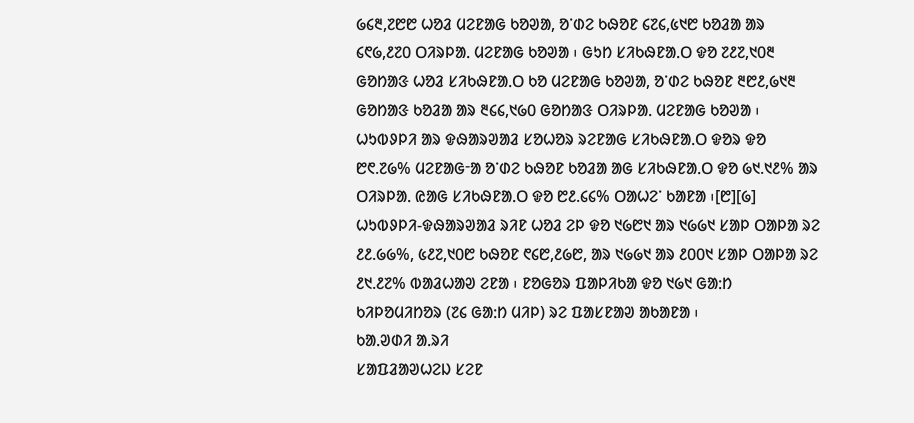᱙᱔᱓,᱗᱘᱘ ᱦᱚᱲ ᱢᱮᱱᱟᱜ ᱠᱚᱣᱟ, ᱚᱸᱰᱮ ᱠᱷᱚᱱ ᱔᱗᱔,᱕᱑᱘ ᱠᱚᱲᱟ ᱟᱨ ᱔᱖᱙,᱒᱗᱐ ᱛᱤᱨᱞᱟᱹ ᱢᱮᱱᱟᱜ ᱠᱚᱣᱟ ᱾ ᱜᱩᱴ ᱥᱤᱠᱷᱱᱟᱹᱛ ᱫᱚ ᱗᱒᱗,᱑᱐᱓ ᱜᱚᱴᱟᱝ ᱦᱚᱲ ᱥᱤᱠᱷᱱᱟᱹᱛ ᱠᱚ ᱢᱮᱱᱟᱜ ᱠᱚᱣᱟ, ᱚᱸᱰᱮ ᱠᱷᱚᱱ ᱓᱘᱒,᱙᱑᱓ ᱜᱚᱴᱟᱝ ᱠᱚᱲᱟ ᱟᱨ ᱓᱔᱔,᱑᱙᱐ ᱜᱚᱴᱟᱝ ᱛᱤᱨᱞᱟᱹ ᱢᱮᱱᱟᱜ ᱠᱚᱣᱟ ᱾ ᱦᱩᱵᱽᱞᱤ ᱟᱨ ᱫᱷᱟᱨᱣᱟᱲ ᱥᱚᱦᱚᱨ ᱨᱮᱱᱟᱜ ᱥᱤᱠᱷᱱᱟᱹᱛ ᱫᱚᱨ ᱫᱚ ᱘᱖.᱗᱙% ᱢᱮᱱᱟᱜᱼᱟ ᱚᱸᱰᱮ ᱠᱷᱚᱱ ᱠᱚᱲᱟ ᱟᱜ ᱥᱤᱠᱷᱱᱟᱹᱛ ᱫᱚ ᱙᱑.᱑᱒% ᱟᱨ ᱛᱤᱨᱞᱟᱹ ᱭᱟᱜ ᱥᱤᱠᱷᱱᱟᱹᱛ ᱫᱚ ᱘᱒.᱔᱔% ᱛᱟᱦᱮᱸ ᱠᱟᱱᱟ ᱾[᱘][᱙] ᱦᱩᱵᱽᱞᱤ-ᱫᱷᱟᱨᱣᱟᱲ ᱨᱤᱱ ᱦᱚᱲ ᱮᱞ ᱫᱚ ᱑᱙᱘᱑ ᱟᱨ ᱑᱙᱙᱑ ᱥᱟᱞ ᱛᱟᱞᱟ ᱨᱮ ᱒᱒.᱙᱙%, ᱕᱒᱗,᱑᱐᱘ ᱠᱷᱚᱱ ᱖᱔᱘,᱒᱙᱘, ᱟᱨ ᱑᱙᱙᱑ ᱟᱨ ᱒᱐᱐᱑ ᱥᱟᱞ ᱛᱟᱞᱟ ᱨᱮ ᱒᱑.᱒᱗% ᱵᱟᱲᱦᱟᱣ ᱮᱱᱟ ᱾ ᱱᱚᱜᱚᱨ ᱯᱟᱞᱤᱠᱟ ᱫᱚ ᱑᱙᱑ ᱜᱟᱺᱴ ᱠᱤᱞᱚᱢᱤᱴᱚᱨ (᱗᱔ ᱜᱟᱺᱴ ᱢᱤᱞ) ᱨᱮ ᱯᱟᱥᱱᱟᱣ ᱟᱠᱟᱱᱟ ᱾
ᱠᱟᱹᱣᱰᱤ ᱟᱹᱨᱤ
ᱥᱟᱯᱲᱟᱣᱦᱮᱡ ᱥᱮᱱ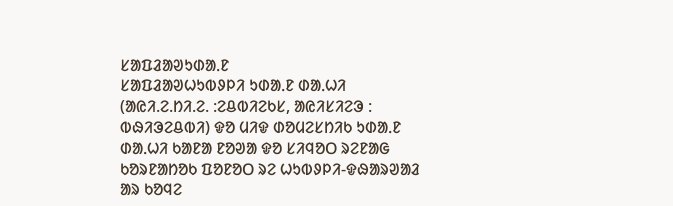ᱥᱟᱯᱲᱟᱣᱩᱰᱟᱹᱱ
ᱥᱟᱯᱲᱟᱣᱦᱩᱵᱽᱞᱤ ᱩᱰᱟᱹᱱ ᱰᱟᱹᱦᱤ (ᱟᱭᱤ.ᱮ.ᱴᱤ.ᱮ. :ᱮᱪᱵᱤᱮᱠᱥ, ᱟᱭᱤᱥᱤᱮᱳ : ᱵᱷᱤᱳᱮᱪᱵᱤ) ᱫᱚ ᱢᱤᱫ ᱰᱚᱢᱮᱥᱴᱤᱠ ᱩᱰᱟᱹᱱ ᱰᱟᱹᱦᱤ ᱠᱟᱱᱟ ᱱᱚᱣᱟ ᱫᱚ ᱥᱤᱧᱚᱛ ᱨᱮᱱᱟᱜ ᱠᱚᱨᱱᱟᱴᱚᱠ ᱯᱚᱱᱚᱛ ᱨᱮ ᱦᱩᱵᱽᱞᱤ-ᱫᱷᱟᱨᱣᱟᱲ ᱟᱨ ᱠᱚᱧᱮ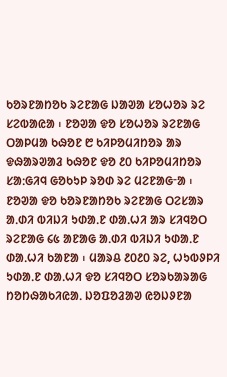ᱠᱚᱨᱱᱟᱴᱚᱠ ᱨᱮᱱᱟᱜ ᱡᱟᱣᱟ ᱥᱚᱦᱚᱨ ᱨᱮ ᱥᱮᱵᱟᱭᱟ ᱾ ᱱᱚᱣᱟ ᱫᱚ ᱥᱚᱦᱚᱨ ᱨᱮᱱᱟᱜ ᱛᱟᱞᱢᱟ ᱠᱷᱚᱱ ᱘ ᱠᱤᱞᱚᱢᱤᱴᱚᱨ ᱟᱨ ᱫᱷᱟᱨᱣᱟᱲ ᱠᱷᱚᱱ ᱫᱚ ᱒᱐ ᱠᱤᱞᱚᱢᱤᱴᱚᱨ ᱥᱟᱺᱜᱤᱧ ᱜᱚᱠᱩᱞ ᱨᱚᱰ ᱨᱮ ᱢᱮᱱᱟᱜᱼᱟ ᱾ ᱱᱚᱣᱟ ᱫᱚ ᱠᱚᱨᱱᱟᱴᱚᱠ ᱨᱮᱱᱟᱜ ᱛᱮᱥᱟᱨ ᱟᱹᱰᱤ ᱵᱤᱡᱤ ᱩᱰᱟᱹᱱ ᱰᱟᱹᱦᱤ ᱟᱨ ᱥᱤᱧᱚᱛ ᱨᱮᱱᱟᱜ ᱔᱕ ᱟᱱᱟᱜ ᱟᱹᱰᱤ ᱵᱤᱡᱤ ᱩᱰᱟᱹᱱ ᱰᱟᱹᱦᱤ ᱠᱟᱱᱟ ᱾ ᱢᱟᱨᱪ ᱒᱐᱒᱐ ᱨᱮ, ᱦᱩᱵᱽᱞᱤ ᱩᱰᱟᱹᱱ ᱰᱟᱹᱦᱤ ᱫᱚ ᱥᱤᱧᱚᱛ ᱥᱚᱨᱠᱟᱨᱟᱜ ᱴᱚᱴᱷᱟᱠᱤᱭᱟᱹ ᱡᱚᱯᱚᱲᱟᱣ ᱭᱚᱡᱽᱱᱟ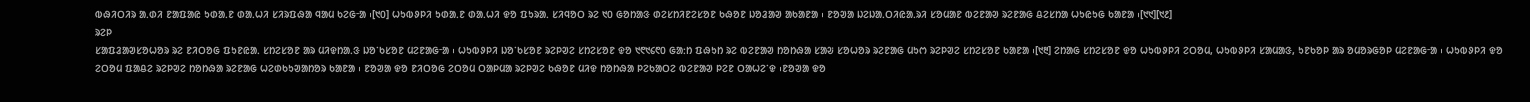ᱵᱷᱤᱛᱤᱨ ᱟᱹᱰᱤ ᱱᱟᱯᱟᱭ ᱩᱰᱟᱹᱱ ᱰᱟᱹᱦᱤ ᱥᱤᱨᱯᱷᱟ ᱧᱟᱢ ᱠᱮᱜᱼᱟ ᱾[᱑᱐] ᱦᱩᱵᱽᱞᱤ ᱩᱰᱟᱹᱱ ᱰᱟᱹᱦᱤ ᱫᱚ ᱯᱩᱨᱟᱹ ᱥᱤᱧᱚᱛ ᱨᱮ ᱑᱐ ᱜᱚᱴᱟᱝ ᱰᱮᱥᱴᱤᱱᱮᱥᱚᱱ ᱠᱷᱚᱱ ᱡᱚᱲᱟᱣ ᱟᱠᱟᱱᱟ ᱾ ᱱᱚᱣᱟ ᱡᱮᱡᱟᱹᱛᱤᱭᱟᱹᱨᱤ ᱥᱚᱢᱟᱱ ᱵᱮᱱᱟᱣ ᱨᱮᱱᱟᱜ ᱪᱮᱥᱴᱟ ᱦᱩᱭᱩᱜ ᱠᱟᱱᱟ ᱾[᱑᱑][᱑᱒]
ᱨᱮᱞ
ᱥᱟᱯᱲᱟᱣᱥᱚᱦᱚᱨ ᱨᱮ ᱱᱤᱛᱚᱜ ᱯᱩᱱᱭᱟᱹ ᱥᱴᱮᱥᱚᱱ ᱟᱨ ᱢᱤᱫᱴᱟᱹᱝ ᱡᱚᱸᱠᱥᱚᱱ ᱢᱮᱱᱟᱜᱼᱟ ᱾ ᱦᱩᱵᱽᱞᱤ ᱡᱚᱸᱠᱥᱚᱱ ᱨᱮᱞᱣᱮ ᱥᱴᱮᱥᱚᱱ ᱫᱚ ᱑᱖᱑᱔᱖᱐ ᱜᱟᱺᱴ ᱯᱷᱩᱴ ᱨᱮ ᱵᱮᱱᱟᱣ ᱴᱚᱴᱷᱟ ᱥᱟᱶ ᱥᱚᱦᱚᱨ ᱨᱮᱱᱟᱜ ᱢᱩᱬ ᱨᱮᱞᱣᱮ ᱥᱴᱮᱥᱚᱱ ᱠᱟᱱᱟ ᱾[᱑᱓] ᱮᱴᱟᱜ ᱥᱴᱮᱥᱚᱱ ᱫᱚ ᱦᱩᱵᱽᱞᱤ ᱮᱛᱚᱢ, ᱦᱩᱵᱽᱞᱤ ᱥᱟᱢᱟᱝ, ᱩᱱᱠᱚᱞ ᱟᱨ ᱚᱢᱚᱨᱜᱚᱞ ᱢᱮᱱᱟᱜᱼᱟ ᱾ ᱦᱩᱵᱽᱞᱤ ᱫᱚ ᱮᱛᱚᱢ ᱯᱟᱪᱮ ᱨᱮᱞᱣᱮ ᱴᱚᱴᱷᱟ ᱨᱮᱱᱟᱜ ᱦᱮᱰᱠᱩᱣᱟᱴᱚᱨ ᱠᱟᱱᱟ ᱾ ᱱᱚᱣᱟ ᱫᱚ ᱱᱤᱛᱚᱜ ᱮᱛᱚᱢ ᱛᱟᱞᱢᱟ ᱨᱮᱞᱣᱮ ᱠᱷᱚᱱ ᱢᱤᱫ ᱴᱚᱴᱷᱟ ᱞᱮᱠᱟᱛᱮ ᱵᱮᱱᱟᱣ ᱞᱮᱱ ᱛᱟᱦᱮᱸᱫ ᱾ᱱᱚᱣᱟ ᱫᱚ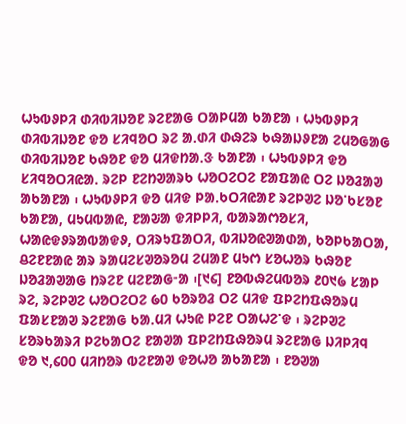ᱦᱩᱵᱽᱞᱤ ᱰᱤᱵᱤᱡᱚᱱ ᱨᱮᱱᱟᱜ ᱛᱟᱞᱢᱟ ᱠᱟᱱᱟ ᱾ ᱦᱩᱵᱽᱞᱤ ᱰᱤᱵᱤᱡᱚᱱ ᱫᱚ ᱥᱤᱧᱚᱛ ᱨᱮ ᱟᱹᱰᱤ ᱰᱷᱮᱨ ᱠᱷᱟᱡᱽᱱᱟ ᱮᱢᱚᱜᱟᱜ ᱰᱤᱵᱤᱡᱚᱱ ᱠᱷᱚᱱ ᱫᱚ ᱢᱤᱫᱴᱟᱹᱝ ᱠᱟᱱᱟ ᱾ ᱦᱩᱵᱽᱞᱤ ᱫᱚ ᱥᱤᱧᱚᱛᱤᱭᱟᱹ ᱨᱮᱞ ᱱᱮᱴᱣᱟᱨᱠ ᱦᱚᱛᱮᱛᱮ ᱱᱟᱯᱟᱭ ᱛᱮ ᱡᱚᱲᱟᱣ ᱟᱠᱟᱱᱟ ᱾ ᱦᱩᱵᱽᱞᱤ ᱫᱚ ᱢᱤᱫ ᱞᱟᱹᱠᱛᱤᱭᱟᱱ ᱨᱮᱞᱣᱮ ᱡᱚᱸᱠᱥᱚᱱ ᱠᱟᱱᱟ, ᱢᱩᱢᱵᱟᱭ, ᱱᱟᱶᱟ ᱫᱤᱞᱞᱤ, ᱵᱟᱨᱟᱬᱚᱥᱤ, ᱦᱟᱭᱫᱽᱨᱟᱵᱟᱫᱽ, ᱛᱤᱨᱩᱯᱟᱛᱤ, ᱵᱤᱡᱚᱭᱣᱟᱰᱟ, ᱠᱚᱞᱠᱟᱛᱟ, ᱪᱮᱱᱱᱟᱭ ᱟᱨ ᱨᱟᱢᱮᱥᱣᱚᱨᱚᱢ ᱮᱢᱟᱱ ᱢᱩᱬ ᱥᱚᱦᱚᱨ ᱠᱷᱚᱱ ᱡᱚᱲᱟᱣᱟᱜ ᱴᱨᱮᱱ ᱢᱮᱱᱟᱜᱼᱟ ᱾[᱑᱔] ᱱᱚᱵᱷᱮᱢᱵᱚᱨ ᱒᱐᱑᱙ ᱥᱟᱞ ᱨᱮ, ᱨᱮᱞᱣᱮ ᱦᱚᱛᱮᱛᱮ ᱙᱐ ᱠᱚᱨᱚᱲ ᱛᱮ ᱢᱤᱫ ᱯᱞᱮᱴᱯᱷᱚᱨᱢ ᱯᱟᱥᱱᱟᱣ ᱨᱮᱱᱟᱜ ᱠᱟᱹᱢᱤ ᱦᱩᱭ ᱞᱮᱱ ᱛᱟᱦᱮᱸᱫ ᱾ ᱨᱮᱞᱣᱮ ᱥᱚᱨᱠᱟᱨᱤ ᱞᱮᱠᱟᱛᱮ ᱱᱟᱣᱟ ᱯᱞᱮᱴᱯᱷᱚᱨᱢ ᱨᱮᱱᱟᱜ ᱡᱤᱞᱤᱧ ᱫᱚ ᱑,᱔᱐᱐ ᱢᱤᱴᱚᱨ ᱵᱮᱱᱟᱣ ᱫᱚᱦᱚ ᱟᱠᱟᱱᱟ ᱾ ᱱᱚᱣᱟ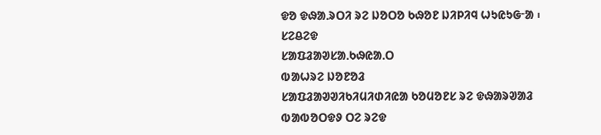ᱫᱚ ᱫᱷᱟᱹᱨᱛᱤ ᱨᱮ ᱡᱚᱛᱚ ᱠᱷᱚᱱ ᱡᱤᱞᱤᱧ ᱦᱩᱭᱩᱜᱼᱟ ᱾
ᱥᱮᱪᱮᱫ
ᱥᱟᱯᱲᱟᱣᱥᱟᱹᱠᱷᱭᱟᱹᱛ
ᱵᱟᱦᱨᱮ ᱡᱚᱱᱚᱲ
ᱥᱟᱯᱲᱟᱣᱣᱤᱠᱤᱢᱤᱰᱤᱭᱟ ᱠᱚᱢᱚᱱᱥ ᱨᱮ ᱫᱷᱟᱨᱣᱟᱲ ᱵᱟᱵᱚᱛᱫᱽ ᱛᱮ ᱨᱮᱫ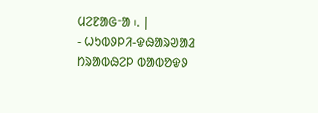ᱢᱮᱱᱟᱜᱼᱟ ᱾. |
- ᱦᱩᱵᱽᱞᱤ-ᱫᱷᱟᱨᱣᱟᱲ ᱴᱨᱟᱵᱷᱮᱞ ᱵᱟᱵᱚᱫᱽ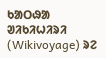ᱠᱟᱛᱷᱟ ᱣᱤᱠᱤᱦᱤᱨᱤ (Wikivoyage) ᱨᱮ